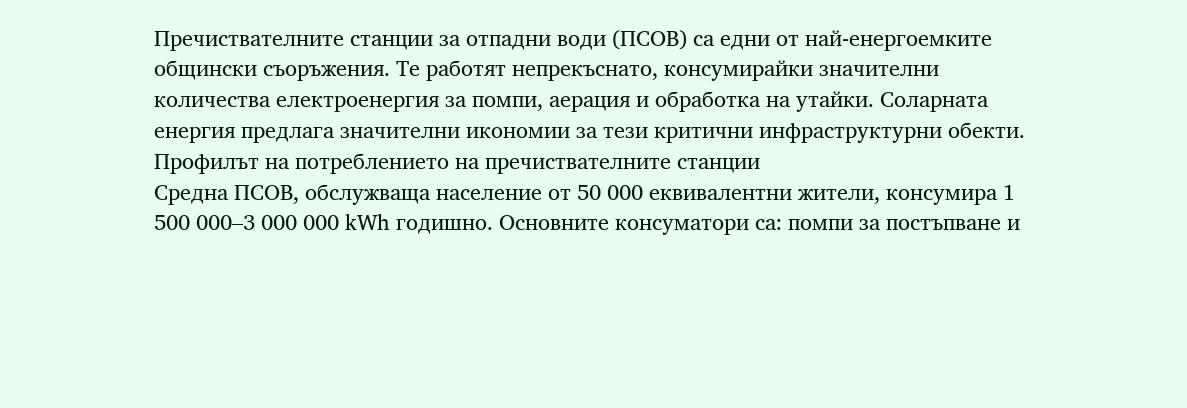Пречиствателните станции за отпадни води (ПСОВ) са едни от най-енергоемките общински съоръжения. Те работят непрекъснато, консумирайки значителни количества електроенергия за помпи, аерация и обработка на утайки. Соларната енергия предлага значителни икономии за тези критични инфраструктурни обекти.
Профилът на потреблението на пречиствателните станции
Средна ПСОВ, обслужваща население от 50 000 еквивалентни жители, консумира 1 500 000–3 000 000 kWh годишно. Основните консуматори са: помпи за постъпване и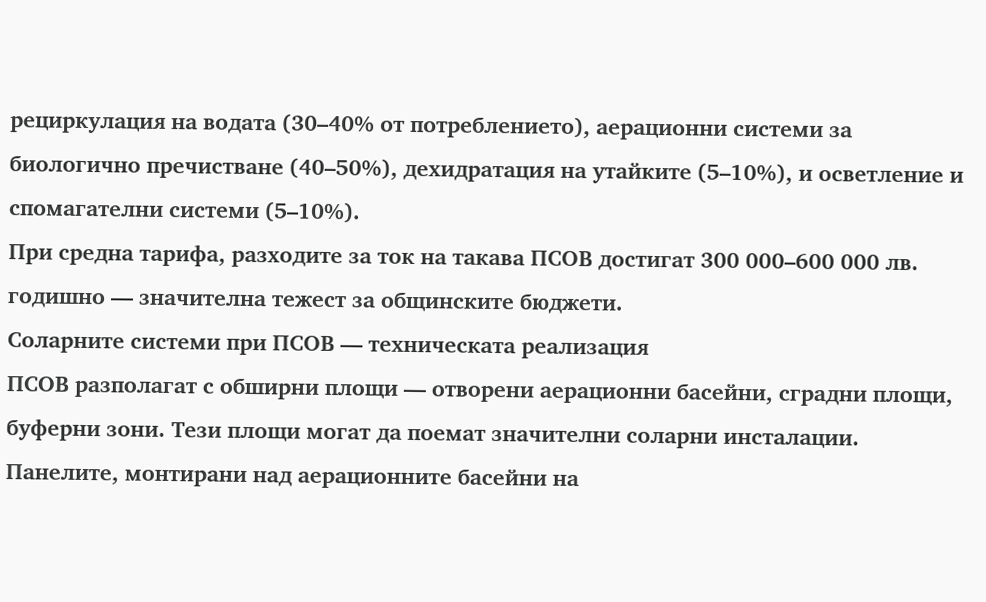рециркулация на водата (30–40% от потреблението), аерационни системи за биологично пречистване (40–50%), дехидратация на утайките (5–10%), и осветление и спомагателни системи (5–10%).
При средна тарифа, разходите за ток на такава ПСОВ достигат 300 000–600 000 лв. годишно — значителна тежест за общинските бюджети.
Соларните системи при ПСОВ — техническата реализация
ПСОВ разполагат с обширни площи — отворени аерационни басейни, сградни площи, буферни зони. Тези площи могат да поемат значителни соларни инсталации. Панелите, монтирани над аерационните басейни на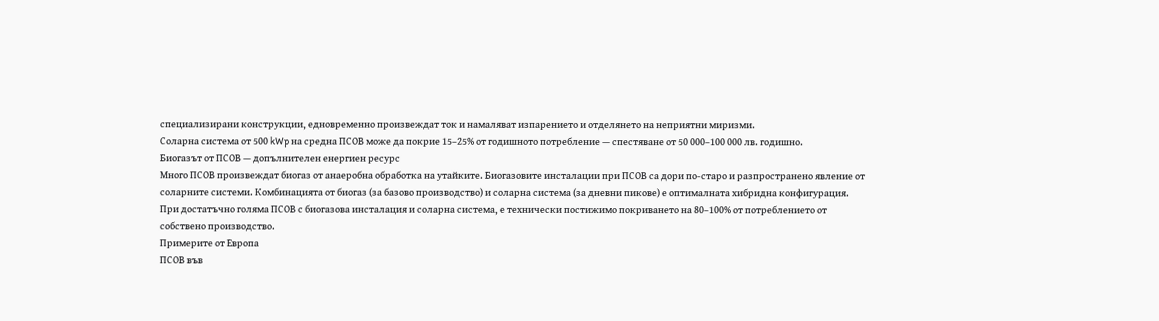специализирани конструкции, едновременно произвеждат ток и намаляват изпарението и отделянето на неприятни миризми.
Соларна система от 500 kWp на средна ПСОВ може да покрие 15–25% от годишното потребление — спестяване от 50 000–100 000 лв. годишно.
Биогазът от ПСОВ — допълнителен енергиен ресурс
Много ПСОВ произвеждат биогаз от анаеробна обработка на утайките. Биогазовите инсталации при ПСОВ са дори по-старо и разпространено явление от соларните системи. Комбинацията от биогаз (за базово производство) и соларна система (за дневни пикове) е оптималната хибридна конфигурация.
При достатъчно голяма ПСОВ с биогазова инсталация и соларна система, е технически постижимо покриването на 80–100% от потреблението от собствено производство.
Примерите от Европа
ПСОВ във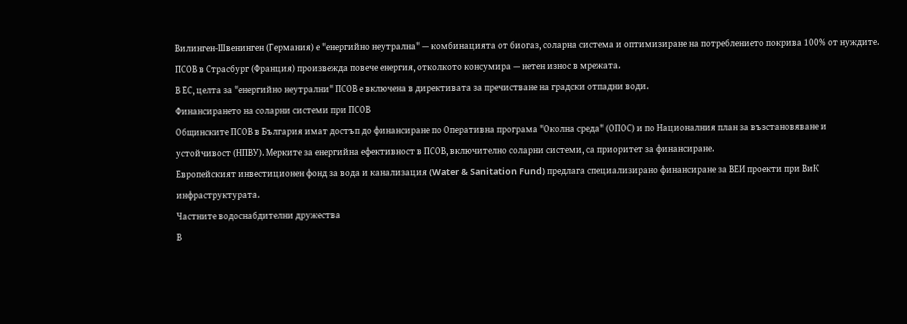Вилинген-Швенинген (Германия) е "енергийно неутрална" — комбинацията от биогаз, соларна система и оптимизиране на потреблението покрива 100% от нуждите. ПСОВ в Страсбург (Франция) произвежда повече енергия, отколкото консумира — нетен износ в мрежата.
В ЕС, целта за "енергийно неутрални" ПСОВ е включена в директивата за пречистване на градски отпадни води.
Финансирането на соларни системи при ПСОВ
Общинските ПСОВ в България имат достъп до финансиране по Оперативна програма "Околна среда" (ОПОС) и по Националния план за възстановяване и устойчивост (НПВУ). Мерките за енергийна ефективност в ПСОВ, включително соларни системи, са приоритет за финансиране.
Европейският инвестиционен фонд за вода и канализация (Water & Sanitation Fund) предлага специализирано финансиране за ВЕИ проекти при ВиК инфраструктурата.
Частните водоснабдителни дружества
В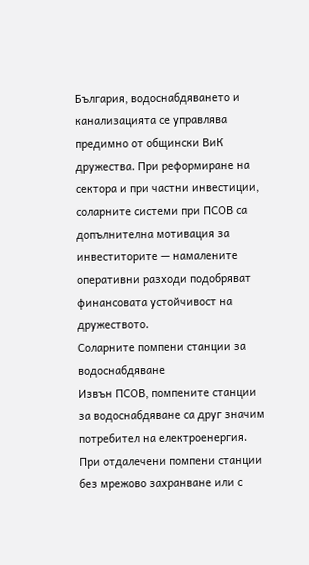България, водоснабдяването и канализацията се управлява предимно от общински ВиК дружества. При реформиране на сектора и при частни инвестиции, соларните системи при ПСОВ са допълнителна мотивация за инвеститорите — намалените оперативни разходи подобряват финансовата устойчивост на дружеството.
Соларните помпени станции за водоснабдяване
Извън ПСОВ, помпените станции за водоснабдяване са друг значим потребител на електроенергия. При отдалечени помпени станции без мрежово захранване или с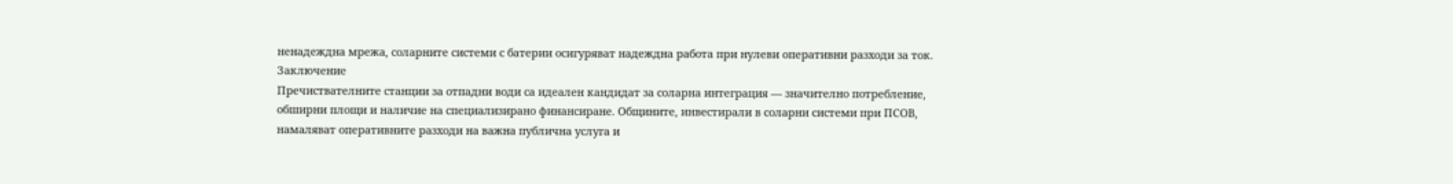ненадеждна мрежа, соларните системи с батерии осигуряват надеждна работа при нулеви оперативни разходи за ток.
Заключение
Пречиствателните станции за отпадни води са идеален кандидат за соларна интеграция — значително потребление, обширни площи и наличие на специализирано финансиране. Общините, инвестирали в соларни системи при ПСОВ, намаляват оперативните разходи на важна публична услуга и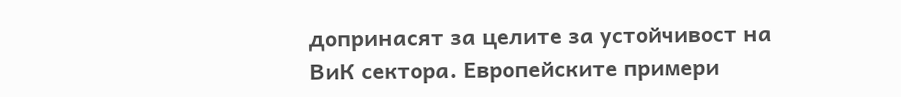допринасят за целите за устойчивост на ВиК сектора. Европейските примери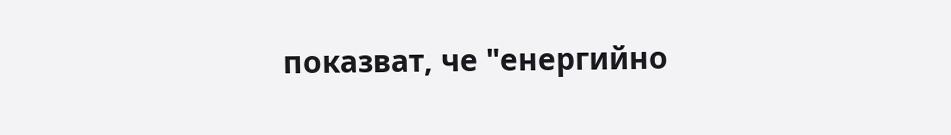показват, че "енергийно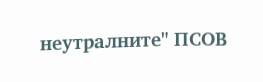неутралните" ПСОВ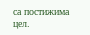са постижима цел.